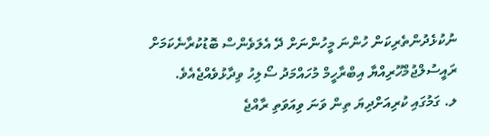ނުކުޅެދުންތެރިކަން ހުންނަ މީހުންނަށް ދޭ އެލަވެންސް ބޮޑުކުރާނެކަމަށް ރައީސުލްޖުމްހޫރިއްޔާ އިބްރާހީމް މުހައްމަދު ސޯލިހު ވިދާޅުވެއްޖެއެވެ.
ލ. ގަމުގައި ކުރިއަށްދިޔަ ތިން ވަނަ ވިއަވަތި ރާއްޖެ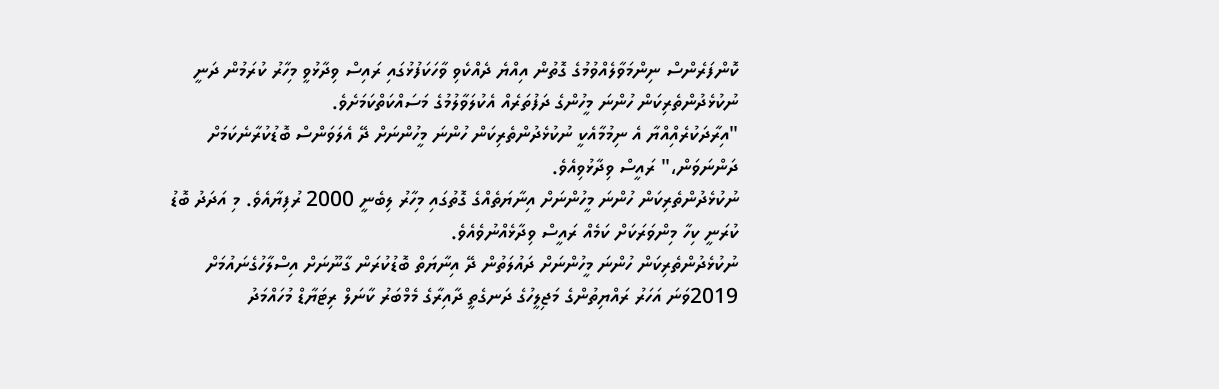ކޮންފަރެންސް ނިންމަވާލެއްވުމުގެ ގޮތުން އިއްޔެ ދެއްކެވި ވާހަކަފުޅުގައި ރައިސް ވިދާޅުވީ މިހާރު ކުރަމުން ދަނީ ނުކުޅެދުންތެރިކަން ހުންނަ މީހުންގެ ދަފުތަރެއް އެކުލަވާލުމުގެ މަސައްކަތްކަމަށެވެ.
"އިރާދަކުރެއްިއްޔާ އެ ނިމުމާއެކީ ނުކުޅެދުންތެރިކަން ހުންނަ މީހުންނަށް ދޭ އެލަވަންސް ބޮޑުކުރާނެކަމަށް ދަންނަވަން،" ރައީސް ވިދާޅުވިއެވެ.
ނުކުޅެދުންތެރިކަން ހުންނަ މީހުންނަށް އިނާޔަތެއްގެ ގޮތުގައި މިހާރު ލިބެނީ 2000 ރުފިޔާއެވެ. މި އަދަދު ބޮޑު ކުރަނީ ކިހާ މިންވަރަކަށް ކަމެއް ރައީސް ވިދާޅެއްނުވެއެވެ.
ނުކުޅެދުންތެރިކަން ހުންނަ މީހުންނަށް ދައުލަތުން ދޭ އިނާޔަތް ބޮޑުކުރަން ގާނޫނަށް އިސްލާހުގެނައުމަށް 2019ވަނަ އަހަރު ރައްޔިތުންގެ މަޖިލީހުގެ ދަނގެތީ ދާއިރާގެ މެމްބަރު ކާނަލް ރިޓަޔާޑް މުހައްމަދު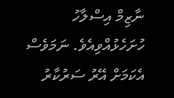ނާޒިމް އިސްލާހު ހުށަހެޅުއްވިއެވެ. ނަމަވެސް އެކަމަށް އޭރު ސަރުކާރު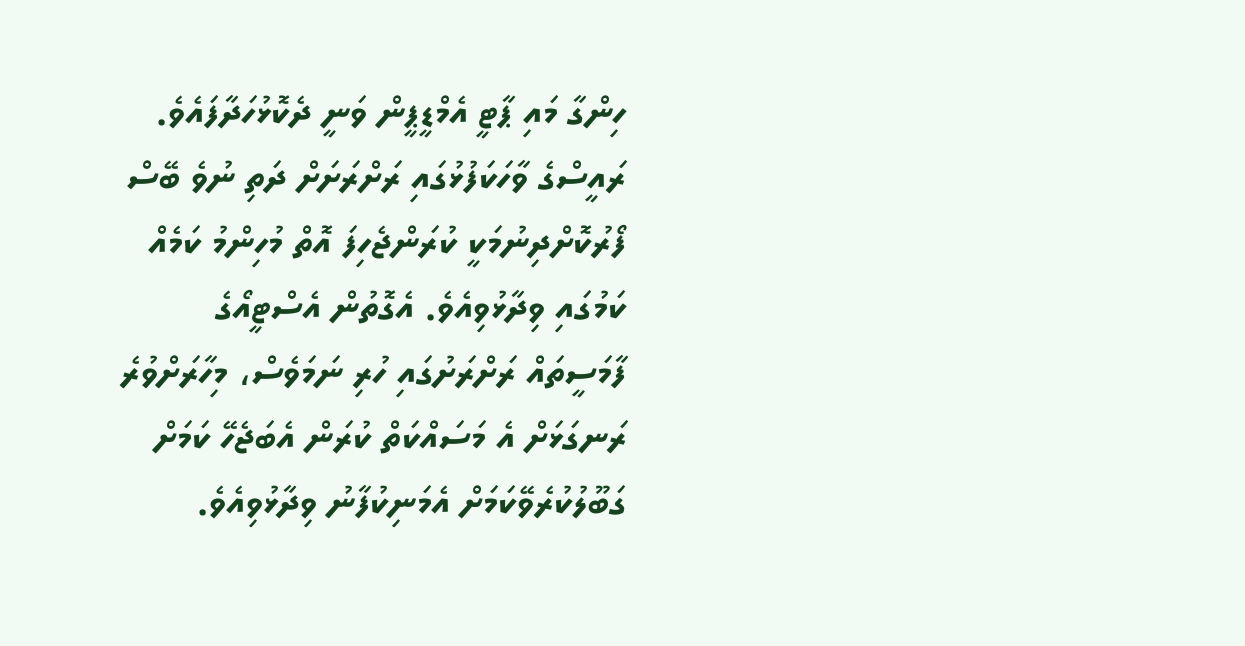ހިންގާ މައި ޕާޓީ އެމްޑީޕީން ވަނީ ދެކޮޅުހަދާފައެވެ.
ރައީސްގެ ވާހަކަފުޅުގައި ރަށްރަށަށް ދަތި ނުވެ ބޭސް ފޯރުކޮށްދިނުމަކީ ކުރަންޖެހިފަ އޮތް މުހިންމު ކަމެއް ކަމުގައި ވިދާޅުވިއެވެ. އެގޮތުން އެސްޓީއޯގެ ފާމަސީތައް ރަށްރަށުގައި ހުރި ނަމަވެސް، މިހާރަށްވުރެ ރަނގަޅަށް އެ މަސައްކަތް ކުރަން އެބަޖެހޭ ކަމަށް ގަބޫލުކުރެވޭކަމަށް އެމަނިކުފާނު ވިދާޅުވިއެވެ.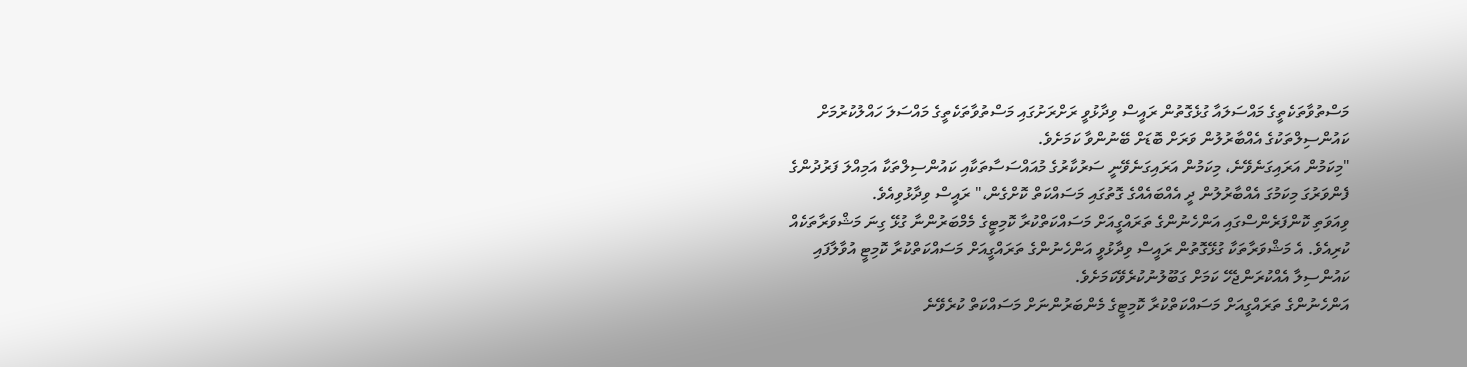މަސްތުވާތަކެތީގެ މައްސަލައާ ގުޅެގޮތުން ރައީސް ވިދާޅުވީ ރަށްރަށުގައި މަސްތުވާތަކެތީގެ މައްސަލަ ހައްލުކުރުމަށް ކައުންސިލްތަކުގެ އެއްބާރުލުން ވަރަށް ބޮޑަށް ބޭނުންވާ ކަމަށެވެ.
"މިކަމުން އަރައިގަނެވޭނެ، މިކަމުން އަރައިގަނެވޭނީ ސަރުކާރުގެ މުއައްސަސާތަކާއި ކައުންސިލްތަކާ އަމިއްލަ ފަރުދުންގެ ފެންވަރުގަ މިކަމުގަ އެއްބާރުލުން ދީ އެއްބައެއްގެ ގޮތުގައި މަސައްކަތް ކޮށްގެން،" ރައީސް ވިދާޅުވިއެވެ.
ވިއަވަތި ކޮންފަރެންސްގައި އަންހެނުންގެ ތަރައްގީއަށް މަސައްކަތްކުރާ ކޮމިޓީގެ މެމްބަރުންނާ ގުޅޭ ގިނަ މަޝްވަރާތަކެއް ކުރިއެވެ. އެ މަޝްވަރާތަކާ ގުޅޭގޮތުން ރައީސް ވިދާޅުވީ އަންހެނުންގެ ތަރައްގީއަށް މަސައްކަތްކުރާ ކޮމިޓީ އުވާލާފައި ކައުންސިލާ އެއްކުރަންޖެހޭ ކަމަށް ގަބޫލުނުކުރެވޭކަމަށެވެ.
އަންހެނުންގެ ތަރައްގީއަށް މަސައްކަތްކުރާ ކޮމިޓީގެ މެންބަރުންނަށް މަސައްކަތް ކުރެވޭނެ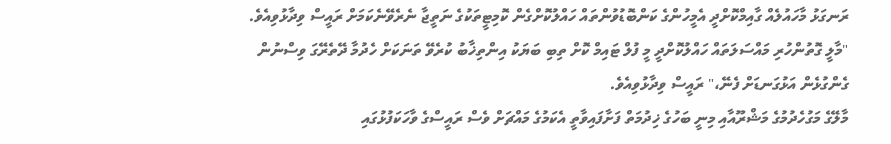ރަނގަޅު މާހައުލެއް ގާއިމްކޮށްދީ އެމީހުންގެ ކަންބޮޑުވުންތައް ހައްލުކޮށްގެން ކޮމިޓީތަކުގެ ނަތީޖާ ނެރެވޭނެކަމަށް ރައީސް ވިދާޅުވިއެވެ.
"މާލީ ގޮތުންހުރި މައްސަލަތައް ހައްލުކޮށްދީ މީ ފުލް ޓައިމް ކޮށް ތިބި ބަޔަކު އިންތިޚާބު ކުރެވޭ ތަނަކަށް ހެދުމާ ދޭތެރޭގަ ވިސްނުން ގެންގުޅެން އަޅުގަނޑަށް ފެނޭ،" ރައީސް ވިދާޅުވިއެވެ.
މާލޭގެ މަގުހެދުމުގެ މަޝްރޫއާއި މިނީ ބަހުގެ ޚިދުމަތް ފަށާފައިވާތީ އެކަމުގެ މައްޗަށް ވެސް ރައީސްގެ ވާހަކަފުޅުގައި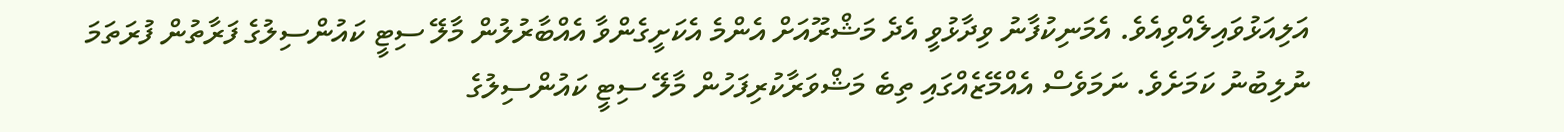އަލިއަޅުވައިލެއްވިއެވެ. އެމަނިކުފާނު ވިދާޅުވީ އެދެ މަޝްރޫއަށް އެންމެ އެކަށީގެންވާ އެއްބާރުލުން މާލޭ ސިޓީ ކައުންސިލުގެ ފަރާތުން ފުރަތަމަ ނުލިބުނު ކަމަށެވެ. ނަމަވެސް އެއްމޭޒެއްގައި ތިބެ މަޝްވަރާކުރިފަހުން މާލޭ ސިޓީ ކައުންސިލުގެ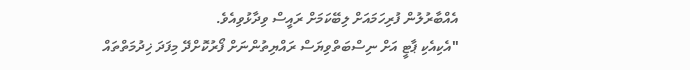އެއްބާރުލުން ފުރިހަމައަށް ލިބޭކަމަށް ރައީސް ވިދާޅުވިއެވެ.
"އެކިއެކި ޕާޓީ އަށް ނިސްބަތްވިޔަސް ރައްޔިތުންނަށް ފޯރުކޮށްދޭ މިފަދަ ޚިދުމަތްތައް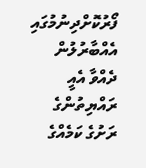ފޯރުކޮށްދިނުމުގައި އެއްބާރުލުން ދެއްވާ އެއީ ރައްޔިތުންގެ ރަށުގެ ކަމެއްގެ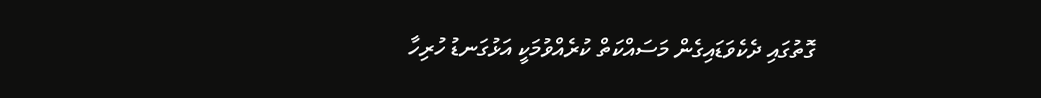ގޮތުގައި ދެކެވަޑައިގެން މަސައްކަތް ކުރެއްވުމަކީ އަޅުގަނޑު ހުރިހާ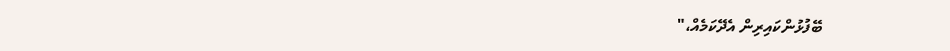ބޭފުޅުންކައިރިން އެދޭކަމެއް،"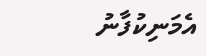އެމަނިކުފާނު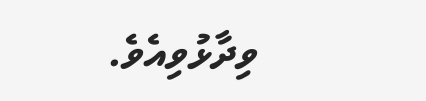ވިދާޅުވިއެވެ.